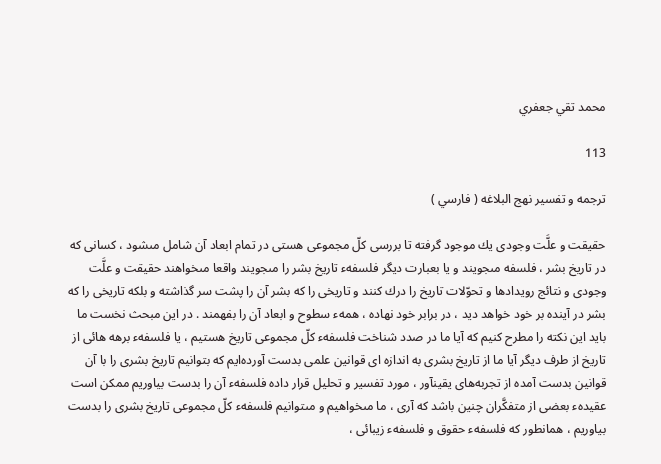محمد تقي جعفري

113

ترجمه و تفسير نهج البلاغه ( فارسي )

حقيقت و علَّت وجودى يك موجود گرفته تا بررسى كلّ مجموعى هستى در تمام ابعاد آن شامل مىشود ، كسانى كه در تاريخ بشر ، فلسفه مىجويند و يا بعبارت ديگر فلسفهء تاريخ بشر را مىجويند واقعا مىخواهند حقيقت و علَّت وجودى و نتائج رويدادها و تحوّلات تاريخ را درك كنند و تاريخى را كه بشر آن را پشت سر گذاشته و بلكه تاريخى را كه بشر در آينده بر خود خواهد ديد ، در برابر خود نهاده ، همهء سطوح و ابعاد آن را بفهمند . در اين مبحث نخست ما بايد اين نكته را مطرح كنيم كه آيا ما در صدد شناخت فلسفهء كلّ مجموعى تاريخ هستيم ، يا فلسفهء برهه هائى از تاريخ از طرف ديگر آيا ما از تاريخ بشرى به اندازه اى قوانين علمى بدست آورده‌ايم كه بتوانيم تاريخ بشرى را با آن قوانين بدست آمده از تجربه‌هاى يقينآور ، مورد تفسير و تحليل قرار داده فلسفهء آن را بدست بياوريم ممكن است عقيدهء بعضى از متفكَّران چنين باشد كه آرى ، ما مىخواهيم و مىتوانيم فلسفهء كلّ مجموعى تاريخ بشرى را بدست بياوريم ، همانطور كه فلسفهء حقوق و فلسفهء زيبائى ،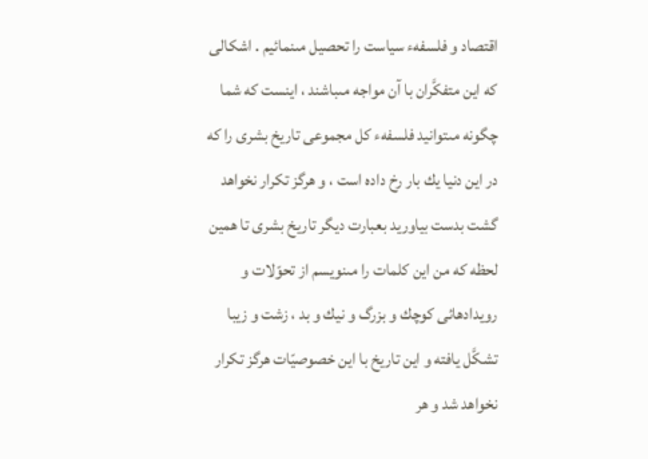اقتصاد و فلسفهء سياست را تحصيل مىنمائيم . اشكالى كه اين متفكَّران با آن مواجه مىباشند ، اينست كه شما چگونه مىتوانيد فلسفهء كل مجموعى تاريخ بشرى را كه در اين دنيا يك بار رخ داده است ، و هرگز تكرار نخواهد گشت بدست بياوريد بعبارت ديگر تاريخ بشرى تا همين لحظه كه من اين كلمات را مىنويسم از تحوّلات و رويدادهائى كوچك و بزرگ و نيك و بد ، زشت و زيبا تشكَّل يافته و اين تاريخ با اين خصوصيّات هرگز تكرار نخواهد شد و هر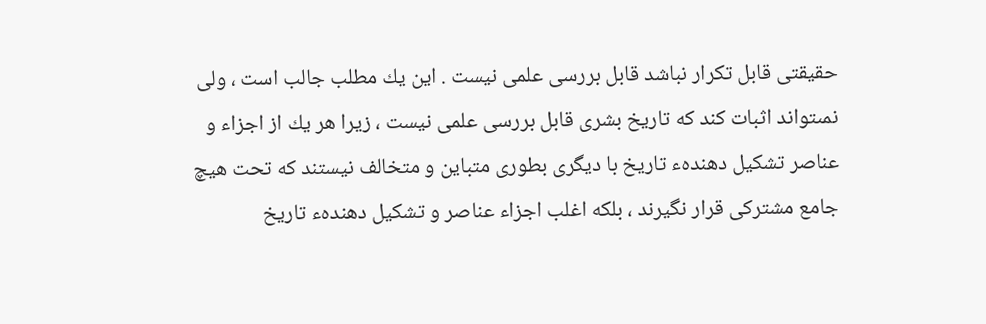حقيقتى قابل تكرار نباشد قابل بررسى علمى نيست . اين يك مطلب جالب است ، ولى نمىتواند اثبات كند كه تاريخ بشرى قابل بررسى علمى نيست ، زيرا هر يك از اجزاء و عناصر تشكيل دهندهء تاريخ با ديگرى بطورى متباين و متخالف نيستند كه تحت هيچ جامع مشتركى قرار نگيرند ، بلكه اغلب اجزاء عناصر و تشكيل دهندهء تاريخ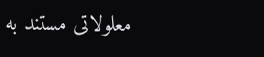معلولاتى مستند به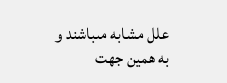علل مشابه مىباشند و به همين جهت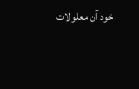خود آن معلولات